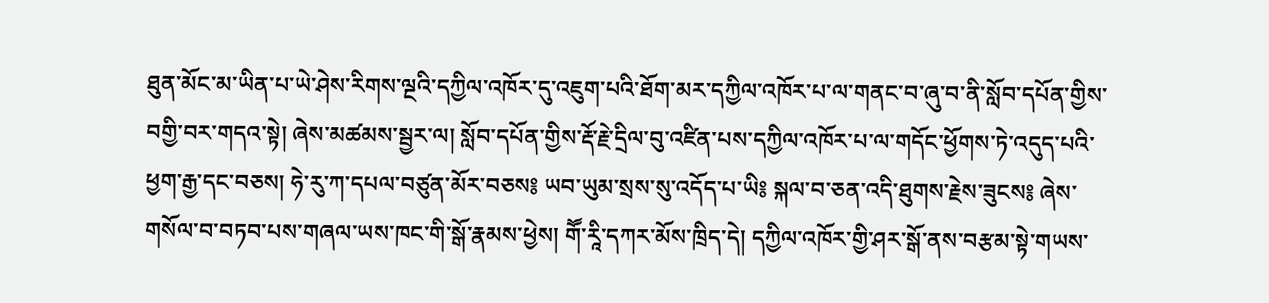ཐུན་མོང་མ་ཡིན་པ་ཡེ་ཤེས་རིགས་ལྔའི་དཀྱིལ་འཁོར་དུ་འཇུག་པའི་ཐོག་མར་དཀྱིལ་འཁོར་པ་ལ་གནང་བ་ཞུ་བ་ནི་སློབ་དཔོན་གྱིས་བགྱི་བར་གདའ་སྟེ། ཞེས་མཚམས་སྦྱར་ལ། སློབ་དཔོན་གྱིས་རྡོ་རྗེ་དྲིལ་བུ་འཛིན་པས་དཀྱིལ་འཁོར་པ་ལ་གདོང་ཕྱོགས་ཏེ་འདུད་པའི་ཕྱག་རྒྱ་དང་བཅས། ཧེ་རུ་ཀ་དཔལ་བཙུན་མོར་བཅས༔ ཡབ་ཡུམ་སྲས་སུ་འདོད་པ་ཡི༔ སྐལ་བ་ཅན་འདི་ཐུགས་རྗེས་ཟུངས༔ ཞེས་གསོལ་བ་བཏབ་པས་གཞལ་ཡས་ཁང་གི་སྒོ་རྣམས་ཕྱེས། གཽ་རཱི་དཀར་མོས་ཁྲིད་དེ། དཀྱིལ་འཁོར་གྱི་ཤར་སྒོ་ནས་བརྩམ་སྟེ་གཡས་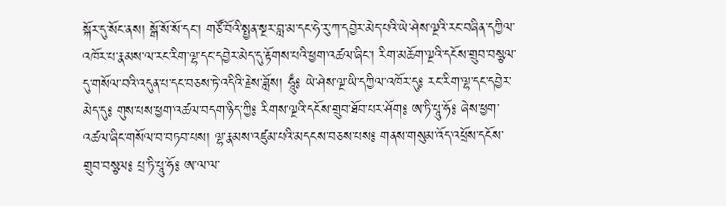སྐོར་དུ་སོང་ནས། སྒོ་སོ་སོ་དང་། གཙོ་བོའི་སྤྱན་སྔར་བླ་མ་དང་ཧེ་རུ་ཀ་དབྱེར་མེད་པའི་ཡེ་ཤེས་ལྔའི་རང་བཞིན་དཀྱིལ་འཁོར་པ་རྣམས་ལ་རང་རིག་ལྷ་དང་དབྱེར་མེད་དུ་རྟོགས་པའི་ཕྱག་འཚལ་ཞིང་། རིག་མཆོག་ལྔའི་དངོས་གྲུབ་བསྩལ་དུ་གསོལ་བའི་འདུན་པ་དང་བཅས་ཏེ་འདིའི་རྗེས་ཟློས། ཧཱུྃ༔ ཡེ་ཤེས་ལྔ་ཡི་དཀྱིལ་འཁོར་དུ༔ རང་རིག་ལྷ་དང་དབྱེར་མེད་དུ༔ གུས་པས་ཕྱག་འཚལ་བདག་ཉིད་ཀྱི༔ རིགས་ལྔའི་དངོས་གྲུབ་ཐོབ་པར་ཤོག༔ ཨ་ཏི་པཱུ་ཧོ༔ ཞེས་ཕྱག་འཚལ་ཞིང་གསོལ་བ་བཏབ་པས། ལྷ་རྣམས་འཛུམ་པའི་མདངས་བཅས་པས༔ གནས་གསུམ་འོད་འཕྲོས་དངོས་གྲུབ་བསྩལ༔ པྲ་ཏི་པཱུ་ཧོ༔ ཨ་ལ་ལ་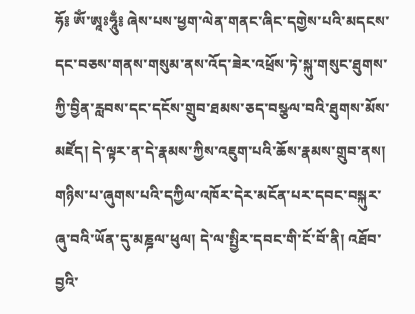ཧོ༔ ཨོཾ་ཨཱཿཧཱུྃ༔ ཞེས་པས་ཕྱག་ལེན་གནང་ཞིང་དགྱེས་པའི་མདངས་དང་བཅས་གནས་གསུམ་ནས་འོད་ཟེར་འཕྲོས་ཏེ་སྐུ་གསུང་ཐུགས་ཀྱི་བྱིན་རླབས་དང་དངོས་གྲུབ་ཐམས་ཅད་བསྩལ་བའི་ཐུགས་མོས་མཛོད། དེ་ལྟར་ན་དེ་རྣམས་ཀྱིས་འཇུག་པའི་ཆོས་རྣམས་གྲུབ་ནས། གཉིས་པ་ཞུགས་པའི་དཀྱིལ་འཁོར་དེར་མངོན་པར་དབང་བསྐུར་ཞུ་བའི་ཡོན་དུ་མཎྜལ་ཕུལ། དེ་ལ་སྤྱིར་དབང་གི་ངོ་བོ་ནི། འཐོབ་བྱའི་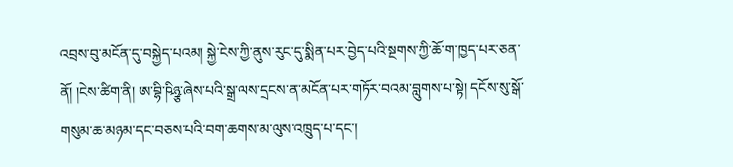འབྲས་བུ་མངོན་དུ་བསྐྱེད་པའམ། སྐྱེ་ངེས་ཀྱི་ནུས་རུང་དུ་སྨིན་པར་བྱེད་པའི་སྔགས་ཀྱི་ཆོ་ག་ཁྱད་པར་ཅན་ནོ། །ངེས་ཚིག་ནི། ཨ་བྷི་ཥིཉྩ་ཞེས་པའི་སྒྲ་ལས་དྲངས་ན་མངོན་པར་གཏོར་བའམ་བླུགས་པ་སྟེ། དངོས་སུ་སྒོ་གསུམ་ཆ་མཉམ་དང་བཅས་པའི་བག་ཆགས་མ་ལུས་འཁྲུད་པ་དང་།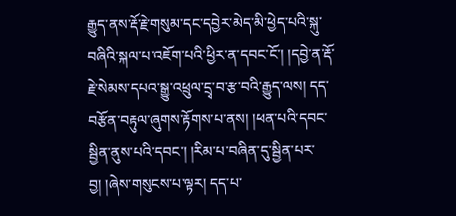རྒྱུད་ནས་རྡོ་རྗེ་གསུམ་དང་དབྱེར་མེད་མི་ཕྱེད་པའི་སྐུ་བཞིའི་སྐལ་པ་འཇོག་པའི་ཕྱིར་ན་དབང་ངོ་། །དབྱེ་ན་རྡོ་རྗེ་སེམས་དཔའ་སྒྱུ་འཕྲུལ་དྲྭ་བ་རྩ་བའི་རྒྱུད་ལས། དད་བརྩོན་བརྟུལ་ཞུགས་རྟོགས་པ་ནས། །ཕན་པའི་དབང་སྦྱིན་ནུས་པའི་དབང་། །རིམ་པ་བཞིན་དུ་སྦྱིན་པར་བྱ། །ཞེས་གསུངས་པ་ལྟར། དད་པ་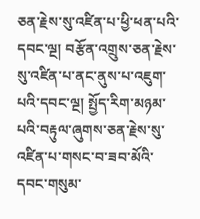ཅན་རྗེས་སུ་འཛིན་པ་ཕྱི་ཕན་པའི་དབང་ལྔ། བརྩོན་འགྲུས་ཅན་རྗེས་སུ་འཛིན་པ་ནང་ནུས་པ་འཇུག་པའི་དབང་ལྔ། སྤྱོད་རིག་མཉམ་པའི་བརྟུལ་ཞུགས་ཅན་རྗེས་སུ་འཛིན་པ་གསང་བ་ཟབ་མོའི་དབང་གསུམ་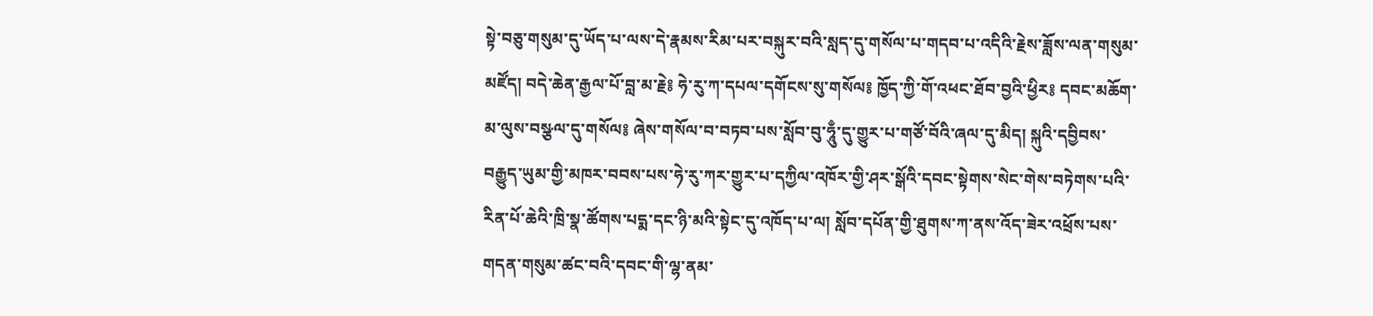སྟེ་བཅུ་གསུམ་དུ་ཡོད་པ་ལས་དེ་རྣམས་རིམ་པར་བསྐུར་བའི་སླད་དུ་གསོལ་པ་གདབ་པ་འདིའི་རྗེས་ཟློས་ལན་གསུམ་མཛོད། བདེ་ཆེན་རྒྱལ་པོ་བླ་མ་རྗེ༔ ཧེ་རུ་ཀ་དཔལ་དགོངས་སུ་གསོལ༔ ཁྱོད་ཀྱི་གོ་འཕང་ཐོབ་བྱའི་ཕྱིར༔ དབང་མཆོག་མ་ལུས་བསྩལ་དུ་གསོལ༔ ཞེས་གསོལ་བ་བཏབ་པས་སློབ་བུ་ཧཱུྃ་དུ་གྱུར་པ་གཙོ་བོའི་ཞལ་དུ་མིད། སྐུའི་དབྱིབས་བརྒྱུད་ཡུམ་གྱི་མཁར་བབས་པས་ཧེ་རུ་ཀར་གྱུར་པ་དཀྱིལ་འཁོར་གྱི་ཤར་སྒོའི་དབང་སྟེགས་སེང་གེས་བཏེགས་པའི་རིན་པོ་ཆེའི་ཁྲི་སྣ་ཚོགས་པདྨ་དང་ཉི་མའི་སྟེང་དུ་འཁོད་པ་ལ། སློབ་དཔོན་གྱི་ཐུགས་ཀ་ནས་འོད་ཟེར་འཕྲོས་པས་གདན་གསུམ་ཚང་བའི་དབང་གི་ལྷ་ནམ་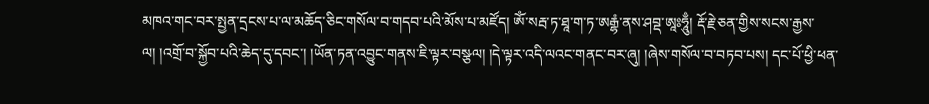མཁའ་གང་བར་སྤྱན་དྲངས་པ་ལ་མཆོད་ཅིང་གསོལ་བ་གདབ་པའི་མོས་པ་མཛོད། ཨོཾ་སརྦ་ཏ་ཐཱ་ག་ཏ་ཨརྒྷཾ་ནས་ཤབྡ་ཨཱཿཧཱུྃ། རྡོ་རྗེ་ཅན་གྱིས་སངས་རྒྱས་ལ། །འགྲོ་བ་སྐྱོབ་པའི་ཆེད་དུ་དབང་། །ཡོན་ཏན་འབྱུང་གནས་ཇི་ལྟར་བསྩལ། །དེ་ལྟར་འདི་ལའང་གནང་བར་ཞུ། །ཞེས་གསོལ་བ་བཏབ་པས། དང་པོ་ཕྱི་ཕན་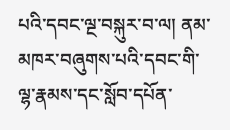པའི་དབང་ལྔ་བསྐུར་བ་ལ། ནམ་མཁར་བཞུགས་པའི་དབང་གི་ལྷ་རྣམས་དང་སློབ་དཔོན་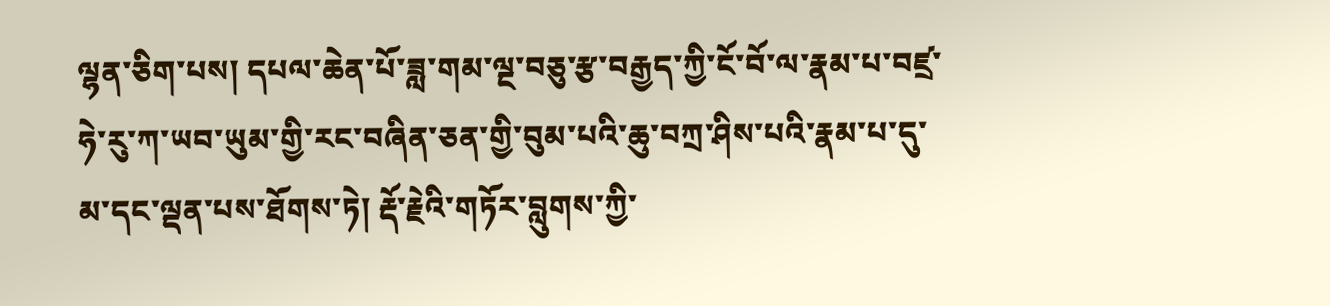ལྷན་ཅིག་པས། དཔལ་ཆེན་པོ་ཟླ་གམ་ལྔ་བཅུ་རྩ་བརྒྱད་ཀྱི་ངོ་བོ་ལ་རྣམ་པ་བཛྲ་ཧེ་རུ་ཀ་ཡབ་ཡུམ་གྱི་རང་བཞིན་ཅན་གྱི་བུམ་པའི་ཆུ་བཀྲ་ཤིས་པའི་རྣམ་པ་དུ་མ་དང་ལྡན་པས་ཐོགས་ཏེ། རྡོ་རྗེའི་གཏོར་བླུགས་ཀྱི་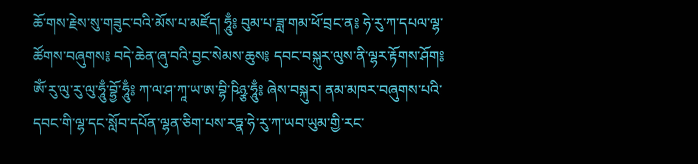ཆོ་གས་རྗེས་སུ་གཟུང་བའི་མོས་པ་མཛོད། ཧཱུྃ༔ བུམ་པ་ཟླ་གམ་ཕོ་བྲང་ན༔ ཧེ་རུ་ཀ་དཔལ་ལྷ་ཚོགས་བཞུགས༔ བདེ་ཆེན་ཞུ་བའི་བྱང་སེམས་ཆུས༔ དབང་བསྐུར་ལུས་ནི་ལྷར་རྟོགས་ཤོག༔ ཨོཾ་རུ་ལུ་རུ་ལུ་ཧཱུྃ་བྷྱོ་ཧཱུྃ༔ ཀ་ལ་ཤ་ཀཱ་ཡ་ཨ་བྷི་ཥིཉྩ་ཧཱུྃ༔ ཞེས་བསྐུར། ནམ་མཁར་བཞུགས་པའི་དབང་གི་ལྷ་དང་སློབ་དཔོན་ལྷན་ཅིག་པས་རཏྣ་ཧེ་རུ་ཀ་ཡབ་ཡུམ་གྱི་རང་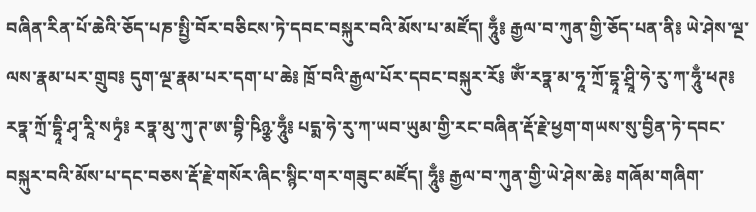བཞིན་རིན་པོ་ཆེའི་ཅོད་པཎ་སྤྱི་བོར་བཅིངས་ཏེ་དབང་བསྐུར་བའི་མོས་པ་མཛོད། ཧཱུྃ༔ རྒྱལ་བ་ཀུན་གྱི་ཅོད་པན་ནི༔ ཡེ་ཤེས་ལྔ་ལས་རྣམ་པར་གྲུབ༔ དུག་ལྔ་རྣམ་པར་དག་པ་ཆེ༔ ཁྲོ་བའི་རྒྱལ་པོར་དབང་བསྐུར་རོ༔ ཨོཾ་རཏྣ་མ་ཧཱ་ཀྲོ་དྷཱ་ཤྲཱི་ཧེ་རུ་ཀ་ཧཱུྃ་ཕཊ༔ རཏྣ་ཀྲོ་དྷཱི་ཤྭ་རཱི་སཏྭཾ༔ རཏྣ་མུ་ཀུ་ཊ་ཨ་བྷི་ཥིཉྩ་ཧཱུྃ༔ པདྨ་ཧེ་རུ་ཀ་ཡབ་ཡུམ་གྱི་རང་བཞིན་རྡོ་རྗེ་ཕྱག་གཡས་སུ་བྱིན་ཏེ་དབང་བསྐུར་བའི་མོས་པ་དང་བཅས་རྡོ་རྗེ་གསོར་ཞིང་སྙིང་གར་གཟུང་མཛོད། ཧཱུྃ༔ རྒྱལ་བ་ཀུན་གྱི་ཡེ་ཤེས་ཆེ༔ གཞོམ་གཞིག་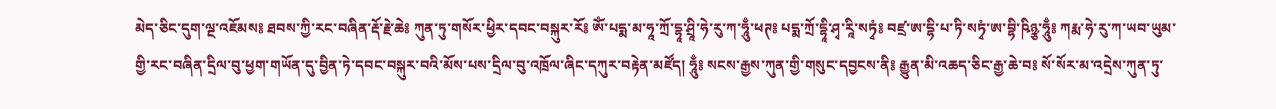མེད་ཅིང་དུག་ལྔ་འཇོམས༔ ཐབས་ཀྱི་རང་བཞིན་རྡོ་རྗེ་ཆེ༔ ཀུན་ཏུ་གསོར་ཕྱིར་དབང་བསྐུར་རོ༔ ཨོཾ་པདྨ་མ་ཧཱ་ཀྲོ་དྷཱ་ཤྲཱི་ཧེ་རུ་ཀ་ཧཱུྃ་ཕཊ༔ པདྨ་ཀྲོ་དྷཱི་ཤྭ་རཱི་སཏྭཾ༔ བཛྲ་ཨ་དྷི་པ་ཏི་སཏྭཾ་ཨ་བྷི་ཥིཉྩ་ཧཱུྃ༔ ཀརྨ་ཧེ་རུ་ཀ་ཡབ་ཡུམ་གྱི་རང་བཞིན་དྲིལ་བུ་ཕྱག་གཡོན་དུ་བྱིན་ཏེ་དབང་བསྐུར་བའི་མོས་པས་དྲིལ་བུ་འཁྲོལ་ཞིང་དཀུར་བརྟེན་མཛོད། ཧཱུྃ༔ སངས་རྒྱས་ཀུན་གྱི་གསུང་དབྱངས་ནི༔ རྒྱུན་མི་འཆད་ཅིང་རྒྱ་ཆེ་བ༔ སོ་སོར་མ་འདྲེས་ཀུན་ཏུ་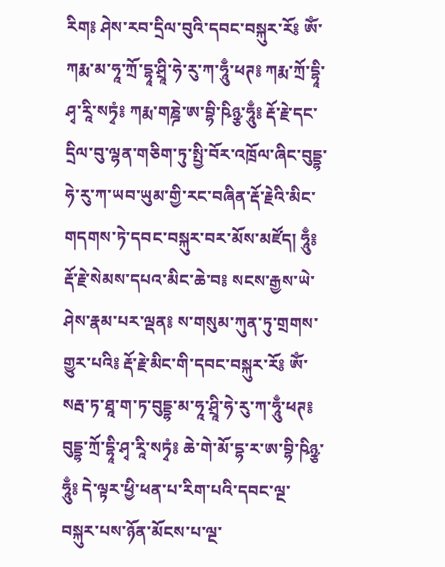རིག༔ ཤེས་རབ་དྲིལ་བུའི་དབང་བསྐུར་རོ༔ ཨོཾ་ཀརྨ་མ་ཧཱ་ཀྲོ་དྷཱ་ཤྲཱི་ཧེ་རུ་ཀ་ཧཱུྃ་ཕཊ༔ ཀརྨ་ཀྲོ་དྷཱི་ཤྭ་རཱི་སཏྭཾ༔ ཀརྨ་གཎྜེ་ཨ་བྷི་ཥིཉྩ་ཧཱུྃ༔ རྡོ་རྗེ་དང་དྲིལ་བུ་ལྷན་གཅིག་ཏུ་སྤྱི་བོར་འཁྲོལ་ཞིང་བུདྡྷ་ཧེ་རུ་ཀ་ཡབ་ཡུམ་གྱི་རང་བཞིན་རྡོ་རྗེའི་མིང་གདགས་ཏེ་དབང་བསྐུར་བར་མོས་མཛོད། ཧཱུྃ༔ རྡོ་རྗེ་སེམས་དཔའ་མིང་ཆེ་བ༔ སངས་རྒྱས་ཡེ་ཤེས་རྣམ་པར་ལྡན༔ ས་གསུམ་ཀུན་ཏུ་གྲགས་གྱུར་པའི༔ རྡོ་རྗེ་མིང་གི་དབང་བསྐུར་རོ༔ ཨོཾ་སརྦ་ཏ་ཐཱ་ག་ཏ་བུདྡྷ་མ་ཧཱ་ཤྲཱི་ཧེ་རུ་ཀ་ཧཱུྃ་ཕཊ༔ བུདྡྷ་ཀྲོ་དྷཱི་ཤྭ་རཱི་སཏྭཾ༔ ཆེ་གེ་མོ་དྷ་ར་ཨ་བྷི་ཥིཉྩ་ཧཱུྃ༔ དེ་ལྟར་ཕྱི་ཕན་པ་རིག་པའི་དབང་ལྔ་བསྐུར་པས་ཉོན་མོངས་པ་ལྔ་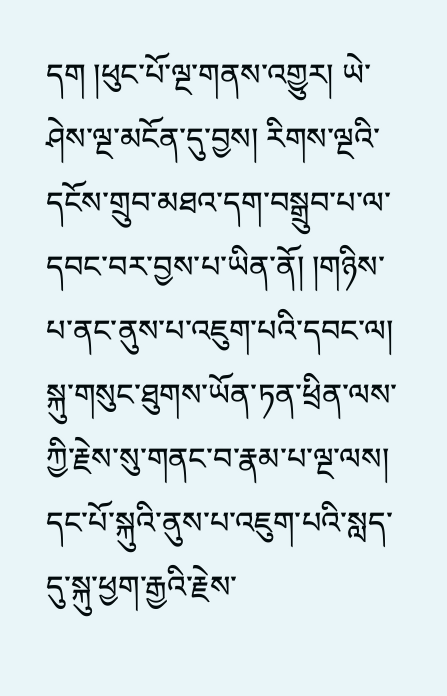དག །ཕུང་པོ་ལྔ་གནས་འགྱུར། ཡེ་ཤེས་ལྔ་མངོན་དུ་བྱས། རིགས་ལྔའི་དངོས་གྲུབ་མཐའ་དག་བསྒྲུབ་པ་ལ་དབང་བར་བྱས་པ་ཡིན་ནོ། །གཉིས་པ་ནང་ནུས་པ་འཇུག་པའི་དབང་ལ། སྐུ་གསུང་ཐུགས་ཡོན་ཏན་ཕྲིན་ལས་ཀྱི་རྗེས་སུ་གནང་བ་རྣམ་པ་ལྔ་ལས། དང་པོ་སྐུའི་ནུས་པ་འཇུག་པའི་སླད་དུ་སྐུ་ཕྱག་རྒྱའི་རྗེས་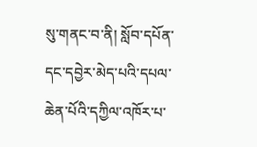སུ་གནང་བ་ནི། སློབ་དཔོན་དང་དབྱེར་མེད་པའི་དཔལ་ཆེན་པོའི་དཀྱིལ་འཁོར་པ་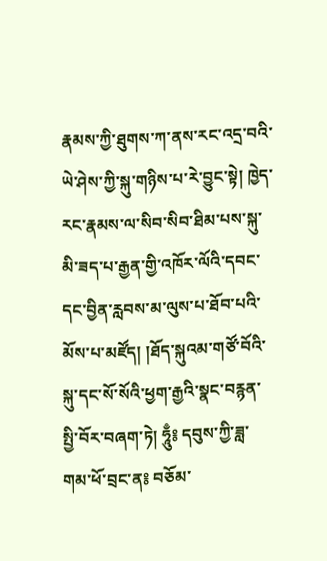རྣམས་ཀྱི་ཐུགས་ཀ་ནས་རང་འདྲ་བའི་ཡེ་ཤེས་ཀྱི་སྐུ་གཉིས་པ་རེ་བྱུང་སྟེ། ཁྱེད་རང་རྣམས་ལ་སིབ་སིབ་ཐིམ་པས་སྐུ་མི་ཟད་པ་རྒྱན་གྱི་འཁོར་ལོའི་དབང་དང་བྱིན་རླབས་མ་ལུས་པ་ཐོབ་པའི་མོས་པ་མཛོད། །ཐོད་སྐུའམ་གཙོ་བོའི་སྐུ་དང་སོ་སོའི་ཕྱག་རྒྱའི་སྣང་བརྙན་སྤྱི་བོར་བཞག་ཏེ། ཧཱུྃ༔ དབུས་ཀྱི་ཟླ་གམ་ཕོ་བྲང་ན༔ བཅོམ་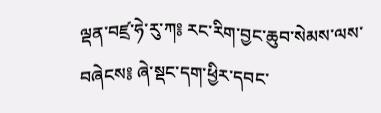ལྡན་བཛྲ་ཧེ་རུ་ཀ༔ རང་རིག་བྱང་ཆུབ་སེམས་ལས་བཞེངས༔ ཞེ་སྡང་དག་ཕྱིར་དབང་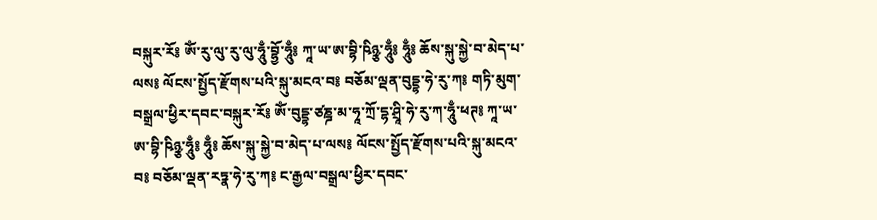བསྐུར་རོ༔ ཨོཾ་རུ་ལུ་རུ་ལུ་ཧཱུྃ་བྷྱོ་ཧཱུྃ༔ ཀཱ་ཡ་ཨ་བྷི་ཥིཉྩ་ཧཱུྃ༔ ཧཱུྃ༔ ཆོས་སྐུ་སྐྱེ་བ་མེད་པ་ལས༔ ལོངས་སྤྱོད་རྫོགས་པའི་སྐུ་མངའ་བ༔ བཅོམ་ལྡན་བུདྡྷ་ཧེ་རུ་ཀ༔ གཏི་མུག་བསྒྲལ་ཕྱིར་དབང་བསྐུར་རོ༔ ཨོཾ་བུདྡྷ་ཙཎྜ་མ་ཧཱ་ཀྲོ་དྷ་ཤྲཱི་ཧེ་རུ་ཀ་ཧཱུྃ་ཕཊ༔ ཀཱ་ཡ་ཨ་བྷི་ཥིཉྩ་ཧཱུྃ༔ ཧཱུྃ༔ ཆོས་སྐུ་སྐྱེ་བ་མེད་པ་ལས༔ ལོངས་སྤྱོད་རྫོགས་པའི་སྐུ་མངའ་བ༔ བཅོམ་ལྡན་རཏྣ་ཧེ་རུ་ཀ༔ ང་རྒྱལ་བསྒྲལ་ཕྱིར་དབང་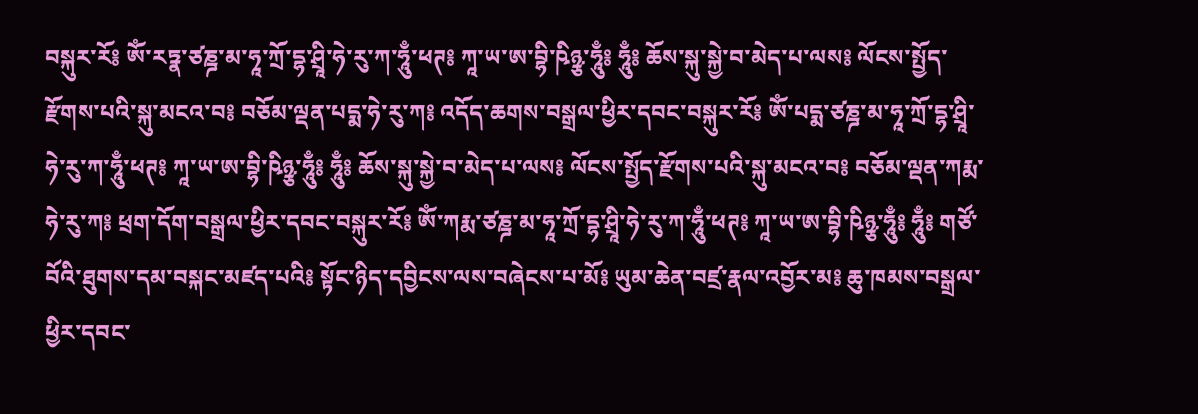བསྐུར་རོ༔ ཨོཾ་རཏྣ་ཙཎྜ་མ་ཧཱ་ཀྲོ་དྷ་ཤྲཱི་ཧེ་རུ་ཀ་ཧཱུྃ་ཕཊ༔ ཀཱ་ཡ་ཨ་བྷི་ཥིཉྩ་ཧཱུྃ༔ ཧཱུྃ༔ ཆོས་སྐུ་སྐྱེ་བ་མེད་པ་ལས༔ ལོངས་སྤྱོད་རྫོགས་པའི་སྐུ་མངའ་བ༔ བཅོམ་ལྡན་པདྨ་ཧེ་རུ་ཀ༔ འདོད་ཆགས་བསྒྲལ་ཕྱིར་དབང་བསྐུར་རོ༔ ཨོཾ་པདྨ་ཙཎྜ་མ་ཧཱ་ཀྲོ་དྷ་ཤྲཱི་ཧེ་རུ་ཀ་ཧཱུྃ་ཕཊ༔ ཀཱ་ཡ་ཨ་བྷི་ཥིཉྩ་ཧཱུྃ༔ ཧཱུྃ༔ ཆོས་སྐུ་སྐྱེ་བ་མེད་པ་ལས༔ ལོངས་སྤྱོད་རྫོགས་པའི་སྐུ་མངའ་བ༔ བཅོམ་ལྡན་ཀརྨ་ཧེ་རུ་ཀ༔ ཕྲག་དོག་བསྒྲལ་ཕྱིར་དབང་བསྐུར་རོ༔ ཨོཾ་ཀརྨ་ཙཎྜ་མ་ཧཱ་ཀྲོ་དྷ་ཤྲཱི་ཧེ་རུ་ཀ་ཧཱུྃ་ཕཊ༔ ཀཱ་ཡ་ཨ་བྷི་ཥིཉྩ་ཧཱུྃ༔ ཧཱུྃ༔ གཙོ་བོའི་ཐུགས་དམ་བསྐང་མཛད་པའི༔ སྟོང་ཉིད་དབྱིངས་ལས་བཞེངས་པ་མོ༔ ཡུམ་ཆེན་བཛྲ་རྣལ་འབྱོར་མ༔ ཆུ་ཁམས་བསྒྲལ་ཕྱིར་དབང་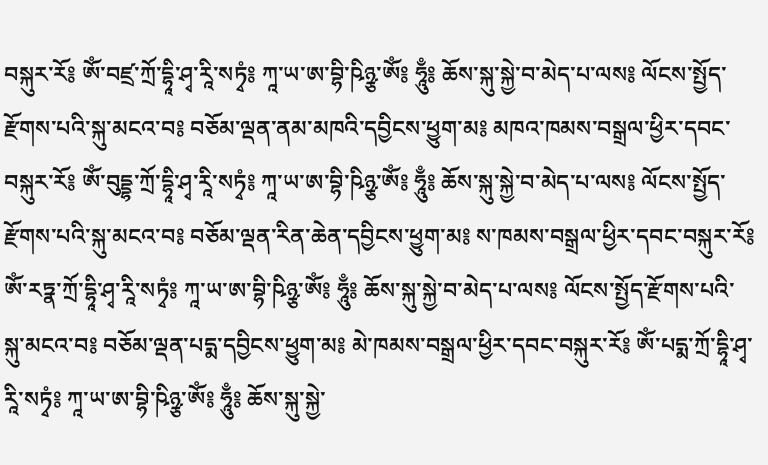བསྐུར་རོ༔ ཨོཾ་བཛྲ་ཀྲོ་དྷཱི་ཤྭ་རཱི་སཏྭཾ༔ ཀཱ་ཡ་ཨ་བྷི་ཥིཉྩ་ཨོཾ༔ ཧཱུྃ༔ ཆོས་སྐུ་སྐྱེ་བ་མེད་པ་ལས༔ ལོངས་སྤྱོད་རྫོགས་པའི་སྐུ་མངའ་བ༔ བཅོམ་ལྡན་ནམ་མཁའི་དབྱིངས་ཕྱུག་མ༔ མཁའ་ཁམས་བསྒྲལ་ཕྱིར་དབང་བསྐུར་རོ༔ ཨོཾ་བུདྡྷ་ཀྲོ་དྷཱི་ཤྭ་རཱི་སཏྭཾ༔ ཀཱ་ཡ་ཨ་བྷི་ཥིཉྩ་ཨོཾ༔ ཧཱུྃ༔ ཆོས་སྐུ་སྐྱེ་བ་མེད་པ་ལས༔ ལོངས་སྤྱོད་རྫོགས་པའི་སྐུ་མངའ་བ༔ བཅོམ་ལྡན་རིན་ཆེན་དབྱིངས་ཕྱུག་མ༔ ས་ཁམས་བསྒྲལ་ཕྱིར་དབང་བསྐུར་རོ༔ ཨོཾ་རཏྣ་ཀྲོ་དྷཱི་ཤྭ་རཱི་སཏྭཾ༔ ཀཱ་ཡ་ཨ་བྷི་ཥིཉྩ་ཨོཾ༔ ཧཱུྃ༔ ཆོས་སྐུ་སྐྱེ་བ་མེད་པ་ལས༔ ལོངས་སྤྱོད་རྫོགས་པའི་སྐུ་མངའ་བ༔ བཅོམ་ལྡན་པདྨ་དབྱིངས་ཕྱུག་མ༔ མེ་ཁམས་བསྒྲལ་ཕྱིར་དབང་བསྐུར་རོ༔ ཨོཾ་པདྨ་ཀྲོ་དྷཱི་ཤྭ་རཱི་སཏྭཾ༔ ཀཱ་ཡ་ཨ་བྷི་ཥིཉྩ་ཨོཾ༔ ཧཱུྃ༔ ཆོས་སྐུ་སྐྱེ་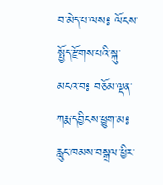བ་མེད་པ་ལས༔ ལོངས་སྤྱོད་རྫོགས་པའི་སྐུ་མངའ་བ༔ བཅོམ་ལྡན་ཀརྨ་དབྱིངས་ཕྱུག་མ༔ རླུང་ཁམས་བསྒྲལ་ཕྱིར་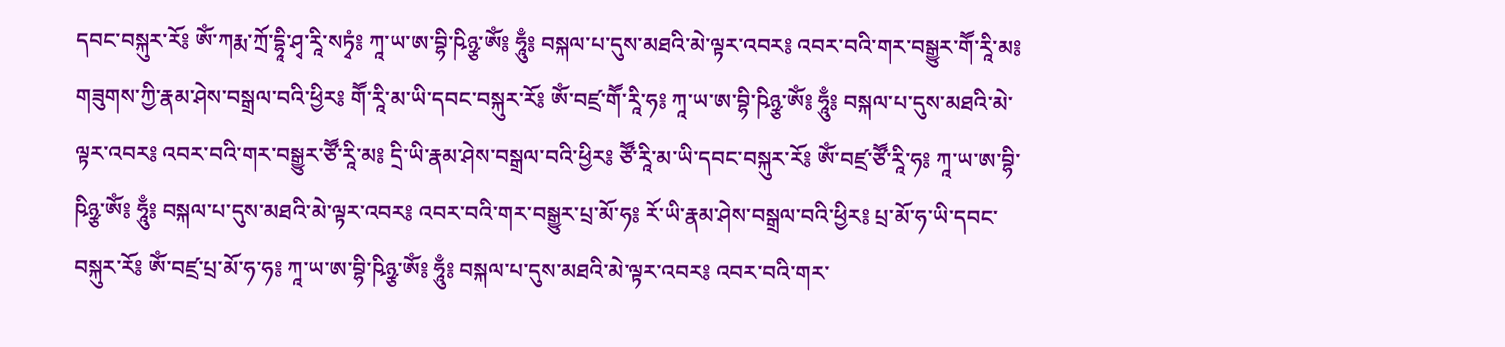དབང་བསྐུར་རོ༔ ཨོཾ་ཀརྨ་ཀྲོ་དྷཱི་ཤྭ་རཱི་སཏྭཾ༔ ཀཱ་ཡ་ཨ་བྷི་ཥིཉྩ་ཨོཾ༔ ཧཱུྃ༔ བསྐལ་པ་དུས་མཐའི་མེ་ལྟར་འབར༔ འབར་བའི་གར་བསྒྱུར་གཽ་རཱི་མ༔ གཟུགས་ཀྱི་རྣམ་ཤེས་བསྒྲལ་བའི་ཕྱིར༔ གཽ་རཱི་མ་ཡི་དབང་བསྐུར་རོ༔ ཨོཾ་བཛྲ་གཽ་རཱི་ཧ༔ ཀཱ་ཡ་ཨ་བྷི་ཥིཉྩ་ཨོཾ༔ ཧཱུྃ༔ བསྐལ་པ་དུས་མཐའི་མེ་ལྟར་འབར༔ འབར་བའི་གར་བསྒྱུར་ཙཽ་རཱི་མ༔ དྲི་ཡི་རྣམ་ཤེས་བསྒྲལ་བའི་ཕྱིར༔ ཙཽ་རཱི་མ་ཡི་དབང་བསྐུར་རོ༔ ཨོཾ་བཛྲ་ཙཽ་རཱི་ཧ༔ ཀཱ་ཡ་ཨ་བྷི་ཥིཉྩ་ཨོཾ༔ ཧཱུྃ༔ བསྐལ་པ་དུས་མཐའི་མེ་ལྟར་འབར༔ འབར་བའི་གར་བསྒྱུར་པྲ་མོ་ཧ༔ རོ་ཡི་རྣམ་ཤེས་བསྒྲལ་བའི་ཕྱིར༔ པྲ་མོ་ཧ་ཡི་དབང་བསྐུར་རོ༔ ཨོཾ་བཛྲ་པྲ་མོ་ཧ་ཧ༔ ཀཱ་ཡ་ཨ་བྷི་ཥིཉྩ་ཨོཾ༔ ཧཱུྃ༔ བསྐལ་པ་དུས་མཐའི་མེ་ལྟར་འབར༔ འབར་བའི་གར་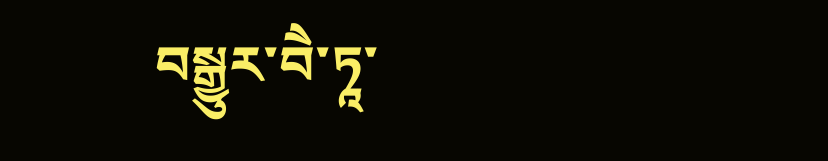བསྒྱུར་བཻ་ཏཱ་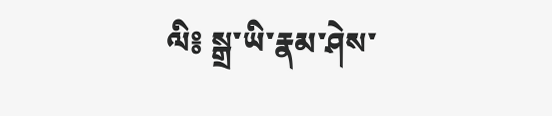ལི༔ སྒྲ་ཡི་རྣམ་ཤེས་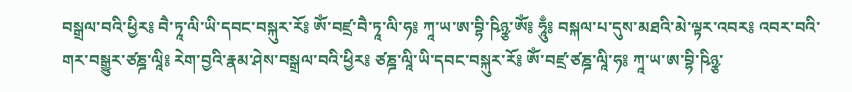བསྒྲལ་བའི་ཕྱིར༔ བཻ་ཏཱ་ལི་ཡི་དབང་བསྐུར་རོ༔ ཨོཾ་བཛྲ་བཻ་ཏཱ་ལི་ཧ༔ ཀཱ་ཡ་ཨ་བྷི་ཥིཉྩ་ཨོཾ༔ ཧཱུྃ༔ བསྐལ་པ་དུས་མཐའི་མེ་ལྟར་འབར༔ འབར་བའི་གར་བསྒྱུར་ཙཎྜ་ལཱི༔ རེག་བྱའི་རྣམ་ཤེས་བསྒྲལ་བའི་ཕྱིར༔ ཙཎྜ་ལཱི་ཡི་དབང་བསྐུར་རོ༔ ཨོཾ་བཛྲ་ཙཎྜ་ལཱི་ཧ༔ ཀཱ་ཡ་ཨ་བྷི་ཥིཉྩ་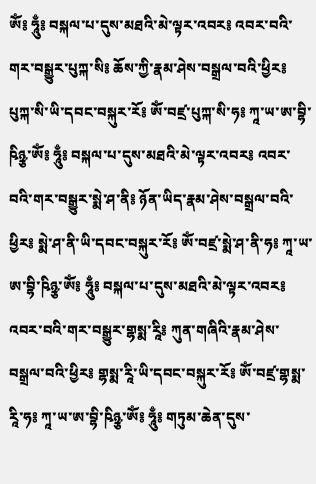ཨོཾ༔ ཧཱུྃ༔ བསྐལ་པ་དུས་མཐའི་མེ་ལྟར་འབར༔ འབར་བའི་གར་བསྒྱུར་པུཀྐ་སི༔ ཆོས་ཀྱི་རྣམ་ཤེས་བསྒྲལ་བའི་ཕྱིར༔ པུཀྐ་སི་ཡི་དབང་བསྐུར་རོ༔ ཨོཾ་བཛྲ་པུཀྐ་སི་ཧ༔ ཀཱ་ཡ་ཨ་བྷི་ཥིཉྩ་ཨོཾ༔ ཧཱུྃ༔ བསྐལ་པ་དུས་མཐའི་མེ་ལྟར་འབར༔ འབར་བའི་གར་བསྒྱུར་སྨེ་ཤ་ནི༔ ཉོན་ཡིད་རྣམ་ཤེས་བསྒྲལ་བའི་ཕྱིར༔ སྨེ་ཤ་ནི་ཡི་དབང་བསྐུར་རོ༔ ཨོཾ་བཛྲ་སྨེ་ཤ་ནི་ཧ༔ ཀཱ་ཡ་ཨ་བྷི་ཥིཉྩ་ཨོཾ༔ ཧཱུྃ༔ བསྐལ་པ་དུས་མཐའི་མེ་ལྟར་འབར༔ འབར་བའི་གར་བསྒྱུར་གྷསྨ་རཱི༔ ཀུན་གཞིའི་རྣམ་ཤེས་བསྒྲལ་བའི་ཕྱིར༔ གྷསྨ་རཱི་ཡི་དབང་བསྐུར་རོ༔ ཨོཾ་བཛྲ་གྷསྨ་རཱི་ཧ༔ ཀཱ་ཡ་ཨ་བྷི་ཥིཉྩ་ཨོཾ༔ ཧཱུྃ༔ གཏུམ་ཆེན་དུས་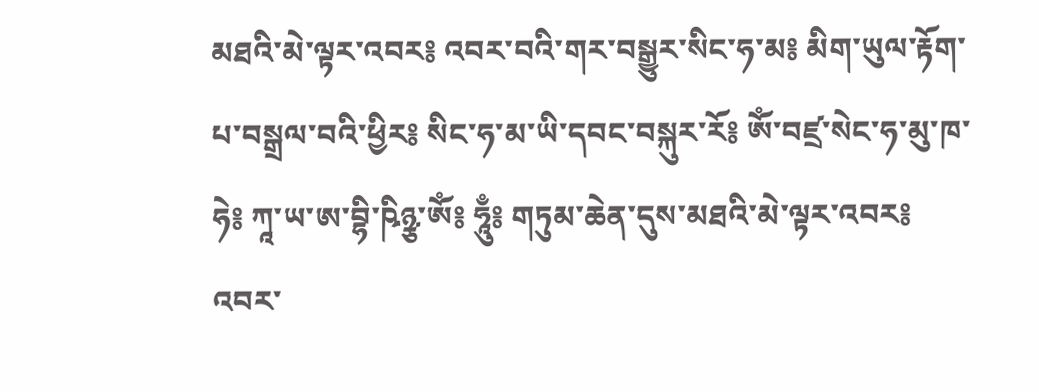མཐའི་མེ་ལྟར་འབར༔ འབར་བའི་གར་བསྒྱུར་སིང་ཧ་མ༔ མིག་ཡུལ་རྟོག་པ་བསྒྲལ་བའི་ཕྱིར༔ སིང་ཧ་མ་ཡི་དབང་བསྐུར་རོ༔ ཨོཾ་བཛྲ་སེང་ཧ་མུ་ཁ་ཧེ༔ ཀཱ་ཡ་ཨ་བྷི་ཥིཉྩ་ཨོཾ༔ ཧཱུྃ༔ གཏུམ་ཆེན་དུས་མཐའི་མེ་ལྟར་འབར༔ འབར་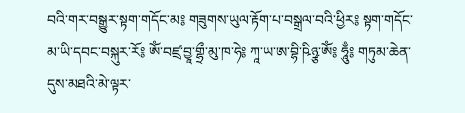བའི་གར་བསྒྱུར་སྟག་གདོང་མ༔ གཟུགས་ཡུལ་རྟོག་པ་བསྒྲལ་བའི་ཕྱིར༔ སྟག་གདོང་མ་ཡི་དབང་བསྐུར་རོ༔ ཨོཾ་བཛྲ་བྱཱ་གྷྲྀ་མུ་ཁ་ཧེ༔ ཀཱ་ཡ་ཨ་བྷི་ཥིཉྩ་ཨོཾ༔ ཧཱུྃ༔ གཏུམ་ཆེན་དུས་མཐའི་མེ་ལྟར་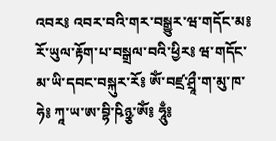འབར༔ འབར་བའི་གར་བསྒྱུར་ཝ་གདོང་མ༔ རོ་ཡུལ་རྟོག་པ་བསྒྲལ་བའི་ཕྱིར༔ ཝ་གདོང་མ་ཡི་དབང་བསྐུར་རོ༔ ཨོཾ་བཛྲ་ཤྲཱྀ་ག་མུ་ཁ་ཧེ༔ ཀཱ་ཡ་ཨ་བྷི་ཥིཉྩ་ཨོཾ༔ ཧཱུྃ༔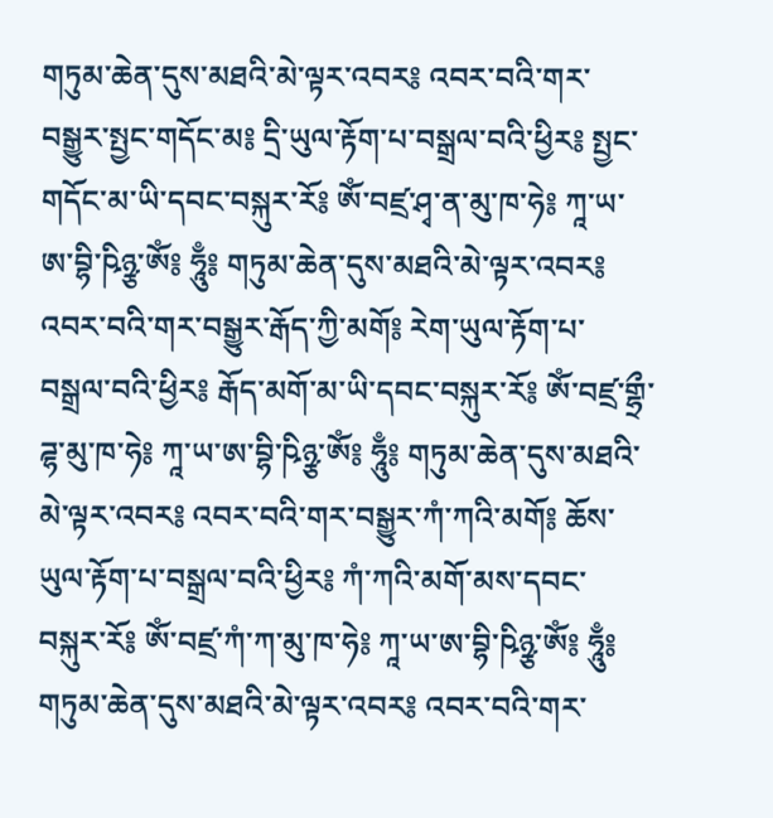གཏུམ་ཆེན་དུས་མཐའི་མེ་ལྟར་འབར༔ འབར་བའི་གར་བསྒྱུར་སྤྱང་གདོང་མ༔ དྲི་ཡུལ་རྟོག་པ་བསྒྲལ་བའི་ཕྱིར༔ སྤྱང་གདོང་མ་ཡི་དབང་བསྐུར་རོ༔ ཨོཾ་བཛྲ་ཤྭ་ན་མུ་ཁ་ཧེ༔ ཀཱ་ཡ་ཨ་བྷི་ཥིཉྩ་ཨོཾ༔ ཧཱུྃ༔ གཏུམ་ཆེན་དུས་མཐའི་མེ་ལྟར་འབར༔ འབར་བའི་གར་བསྒྱུར་རྒོད་ཀྱི་མགོ༔ རེག་ཡུལ་རྟོག་པ་བསྒྲལ་བའི་ཕྱིར༔ རྒོད་མགོ་མ་ཡི་དབང་བསྐུར་རོ༔ ཨོཾ་བཛྲ་གྷྲྀ་ཌྷ་མུ་ཁ་ཧེ༔ ཀཱ་ཡ་ཨ་བྷི་ཥིཉྩ་ཨོཾ༔ ཧཱུྃ༔ གཏུམ་ཆེན་དུས་མཐའི་མེ་ལྟར་འབར༔ འབར་བའི་གར་བསྒྱུར་ཀཾ་ཀའི་མགོ༔ ཆོས་ཡུལ་རྟོག་པ་བསྒྲལ་བའི་ཕྱིར༔ ཀཾ་ཀའི་མགོ་མས་དབང་བསྐུར་རོ༔ ཨོཾ་བཛྲ་ཀཾ་ཀ་མུ་ཁ་ཧེ༔ ཀཱ་ཡ་ཨ་བྷི་ཥིཉྩ་ཨོཾ༔ ཧཱུྃ༔ གཏུམ་ཆེན་དུས་མཐའི་མེ་ལྟར་འབར༔ འབར་བའི་གར་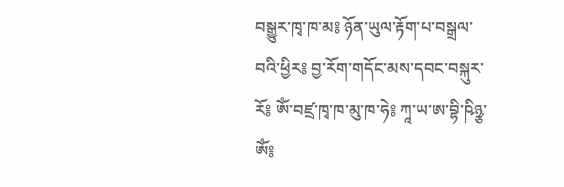བསྒྱུར་ཁྭ་ཁ་མ༔ ཉོན་ཡུལ་རྟོག་པ་བསྒྲལ་བའི་ཕྱིར༔ བྱ་རོག་གདོང་མས་དབང་བསྐུར་རོ༔ ཨོཾ་བཛྲ་ཁྭ་ཁ་མུ་ཁ་ཧེ༔ ཀཱ་ཡ་ཨ་བྷི་ཥིཉྩ་ཨོཾ༔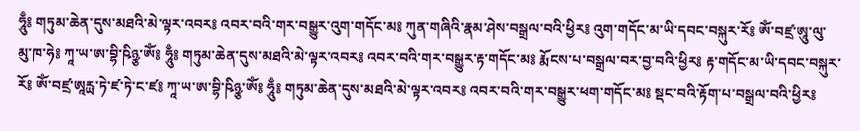ཧཱུྃ༔ གཏུམ་ཆེན་དུས་མཐའི་མེ་ལྟར་འབར༔ འབར་བའི་གར་བསྒྱུར་འུག་གདོང་མ༔ ཀུན་གཞིའི་རྣམ་ཤེས་བསྒྲལ་བའི་ཕྱིར༔ འུག་གདོང་མ་ཡི་དབང་བསྐུར་རོ༔ ཨོཾ་བཛྲ་ཨཱུ་ལུ་མུ་ཁ་ཧེ༔ ཀཱ་ཡ་ཨ་བྷི་ཥིཉྩ་ཨོཾ༔ ཧཱུྃ༔ གཏུམ་ཆེན་དུས་མཐའི་མེ་ལྟར་འབར༔ འབར་བའི་གར་བསྒྱུར་རྟ་གདོང་མ༔ རྨོངས་པ་བསྒྲལ་བར་བྱ་བའི་ཕྱིར༔ རྟ་གདོང་མ་ཡི་དབང་བསྐུར་རོ༔ ཨོཾ་བཛྲ་ཨཱརྻ་ཏེ་ཛ་ཏེ་ང་ཛ༔ ཀཱ་ཡ་ཨ་བྷི་ཥིཉྩ་ཨོཾ༔ ཧཱུྃ༔ གཏུམ་ཆེན་དུས་མཐའི་མེ་ལྟར་འབར༔ འབར་བའི་གར་བསྒྱུར་ཕག་གདོང་མ༔ སྡང་བའི་རྟོག་པ་བསྒྲལ་བའི་ཕྱིར༔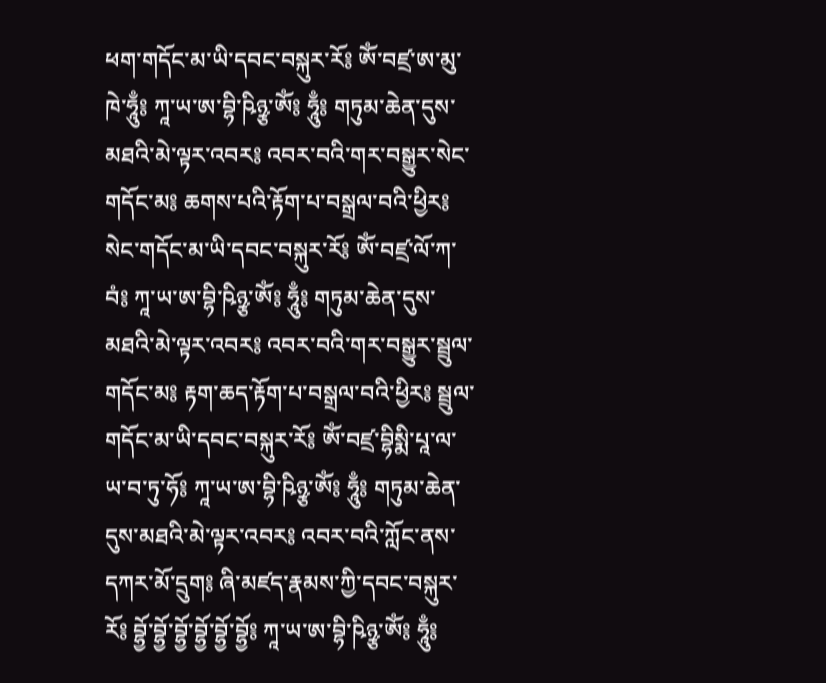ཕག་གདོང་མ་ཡི་དབང་བསྐུར་རོ༔ ཨོཾ་བཛྲ་ཨ་མུ་ཁེ་ཧཱུྃ༔ ཀཱ་ཡ་ཨ་བྷི་ཥིཉྩ་ཨོཾ༔ ཧཱུྃ༔ གཏུམ་ཆེན་དུས་མཐའི་མེ་ལྟར་འབར༔ འབར་བའི་གར་བསྒྱུར་སེང་གདོང་མ༔ ཆགས་པའི་རྟོག་པ་བསྒྲལ་བའི་ཕྱིར༔ སེང་གདོང་མ་ཡི་དབང་བསྐུར་རོ༔ ཨོཾ་བཛྲ་ལོ་ཀ་བཾ༔ ཀཱ་ཡ་ཨ་བྷི་ཥིཉྩ་ཨོཾ༔ ཧཱུྃ༔ གཏུམ་ཆེན་དུས་མཐའི་མེ་ལྟར་འབར༔ འབར་བའི་གར་བསྒྱུར་སྦྲུལ་གདོང་མ༔ རྟག་ཆད་རྟོག་པ་བསྒྲལ་བའི་ཕྱིར༔ སྦྲུལ་གདོང་མ་ཡི་དབང་བསྐུར་རོ༔ ཨོཾ་བཛྲ་བྷིསྨི་པཱ་ལ་ཡ་བ་ཏུ་ཧོ༔ ཀཱ་ཡ་ཨ་བྷི་ཥིཉྩ་ཨོཾ༔ ཧཱུྃ༔ གཏུམ་ཆེན་དུས་མཐའི་མེ་ལྟར་འབར༔ འབར་བའི་ཀློང་ནས་དཀར་མོ་དྲུག༔ ཞི་མཛད་རྣམས་ཀྱི་དབང་བསྐུར་རོ༔ བྷྱོ་བྷྱོ་བྷྱོ་བྷྱོ་བྷྱོ་བྷྱོ༔ ཀཱ་ཡ་ཨ་བྷི་ཥིཉྩ་ཨོཾ༔ ཧཱུྃ༔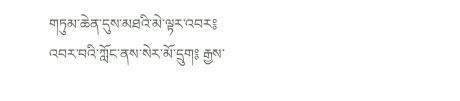གཏུམ་ཆེན་དུས་མཐའི་མེ་ལྟར་འབར༔ འབར་བའི་ཀློང་ནས་སེར་མོ་དྲུག༔ རྒྱས་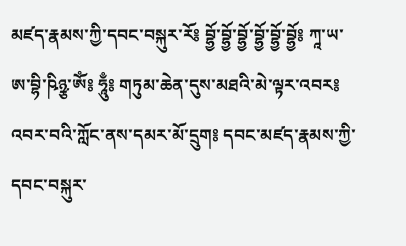མཛད་རྣམས་ཀྱི་དབང་བསྐུར་རོ༔ བྷྱོ་བྷྱོ་བྷྱོ་བྷྱོ་བྷྱོ་བྷྱོ༔ ཀཱ་ཡ་ཨ་བྷི་ཥིཉྩ་ཨོཾ༔ ཧཱུྃ༔ གཏུམ་ཆེན་དུས་མཐའི་མེ་ལྟར་འབར༔ འབར་བའི་ཀློང་ནས་དམར་མོ་དྲུག༔ དབང་མཛད་རྣམས་ཀྱི་དབང་བསྐུར་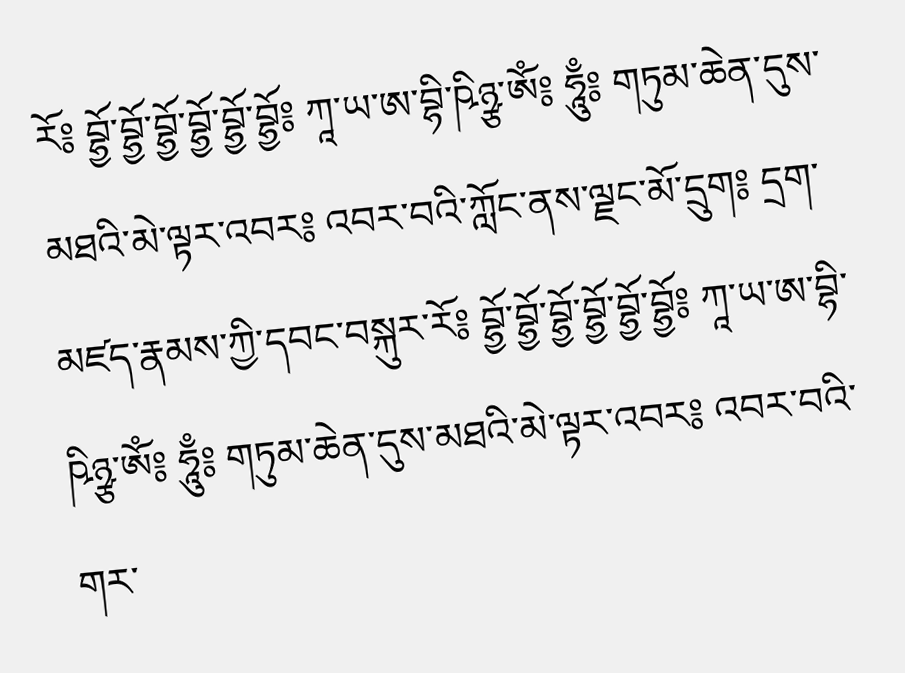རོ༔ བྷྱོ་བྷྱོ་བྷྱོ་བྷྱོ་བྷྱོ་བྷྱོ༔ ཀཱ་ཡ་ཨ་བྷི་ཥིཉྩ་ཨོཾ༔ ཧཱུྃ༔ གཏུམ་ཆེན་དུས་མཐའི་མེ་ལྟར་འབར༔ འབར་བའི་ཀློང་ནས་ལྗང་མོ་དྲུག༔ དྲག་མཛད་རྣམས་ཀྱི་དབང་བསྐུར་རོ༔ བྷྱོ་བྷྱོ་བྷྱོ་བྷྱོ་བྷྱོ་བྷྱོ༔ ཀཱ་ཡ་ཨ་བྷི་ཥིཉྩ་ཨོཾ༔ ཧཱུྃ༔ གཏུམ་ཆེན་དུས་མཐའི་མེ་ལྟར་འབར༔ འབར་བའི་གར་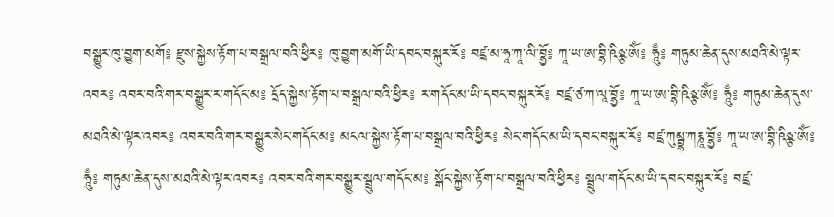བསྒྱུར་ཁུ་བྱུག་མགོ༔ རྫུས་སྐྱེས་རྟོག་པ་བསྒྲལ་བའི་ཕྱིར༔ ཁུ་བྱུག་མགོ་ཡི་དབང་བསྐུར་རོ༔ བཛྲ་མ་ཧཱ་ཀཱ་ལི་བྷྱོ༔ ཀཱ་ཡ་ཨ་བྷི་ཥིཉྩ་ཨོཾ༔ ཧཱུྃ༔ གཏུམ་ཆེན་དུས་མཐའི་མེ་ལྟར་འབར༔ འབར་བའི་གར་བསྒྱུར་ར་གདོང་མ༔ དྲོད་སྐྱེས་རྟོག་པ་བསྒྲལ་བའི་ཕྱིར༔ ར་གདོང་མ་ཡི་དབང་བསྐུར་རོ༔ བཛྲ་ཙ་ཀ་ལཱ་བྷྱོ༔ ཀཱ་ཡ་ཨ་བྷི་ཥིཉྩ་ཨོཾ༔ ཧཱུྃ༔ གཏུམ་ཆེན་དུས་མཐའི་མེ་ལྟར་འབར༔ འབར་བའི་གར་བསྒྱུར་སེང་གདོང་མ༔ མངལ་སྐྱེས་རྟོག་པ་བསྒྲལ་བའི་ཕྱིར༔ སེང་གདོང་མ་ཡི་དབང་བསྐུར་རོ༔ བཛྲ་ཀུམྦྷ་ཀརྞཱ་བྷྱོ༔ ཀཱ་ཡ་ཨ་བྷི་ཥིཉྩ་ཨོཾ༔ ཧཱུྃ༔ གཏུམ་ཆེན་དུས་མཐའི་མེ་ལྟར་འབར༔ འབར་བའི་གར་བསྒྱུར་སྦྲུལ་གདོང་མ༔ སྒོང་སྐྱེས་རྟོག་པ་བསྒྲལ་བའི་ཕྱིར༔ སྦྲུལ་གདོང་མ་ཡི་དབང་བསྐུར་རོ༔ བཛྲ་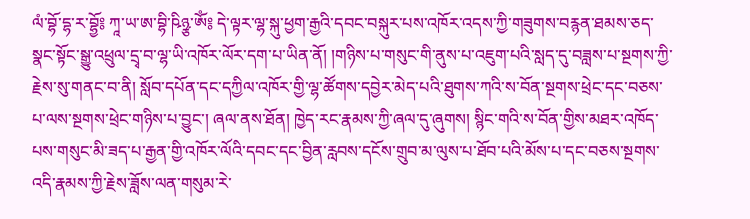ལཾ་བྷོ་དྷ་ར་བྷྱོ༔ ཀཱ་ཡ་ཨ་བྷི་ཥིཉྩ་ཨོཾ༔ དེ་ལྟར་ལྷ་སྐུ་ཕྱག་རྒྱའི་དབང་བསྐུར་པས་འཁོར་འདས་ཀྱི་གཟུགས་བརྙན་ཐམས་ཅད་སྣང་སྟོང་སྒྱུ་འཕྲུལ་དྲྭ་བ་ལྷ་ཡི་འཁོར་ལོར་དག་པ་ཡིན་ནོ། །གཉིས་པ་གསུང་གི་ནུས་པ་འཇུག་པའི་སླད་དུ་བཟླས་པ་སྔགས་ཀྱི་རྗེས་སུ་གནང་བ་ནི། སློབ་དཔོན་དང་དཀྱིལ་འཁོར་གྱི་ལྷ་ཚོགས་དབྱེར་མེད་པའི་ཐུགས་ཀའི་ས་བོན་སྔགས་ཕྲེང་དང་བཅས་པ་ལས་སྔགས་ཕྲེང་གཉིས་པ་བྱུང་། ཞལ་ནས་ཐོན། ཁྱེད་རང་རྣམས་ཀྱི་ཞལ་དུ་ཞུགས། སྙིང་གའི་ས་བོན་གྱིས་མཐར་འཁོད་པས་གསུང་མི་ཟད་པ་རྒྱན་གྱི་འཁོར་ལོའི་དབང་དང་བྱིན་རླབས་དངོས་གྲུབ་མ་ལུས་པ་ཐོབ་པའི་མོས་པ་དང་བཅས་སྔགས་འདི་རྣམས་ཀྱི་རྗེས་ཟློས་ལན་གསུམ་རེ་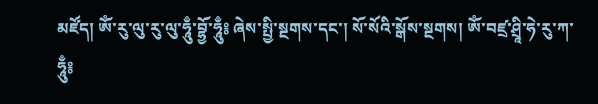མཛོད། ཨོཾ་རུ་ལུ་རུ་ལུ་ཧཱུྃ་བྷྱོ་ཧཱུྃ༔ ཞེས་སྤྱི་སྔགས་དང་། སོ་སོའི་སྒོས་སྔགས། ཨོཾ་བཛྲ་ཤྲཱི་ཧེ་རུ་ཀ་ཧཱུྃ༔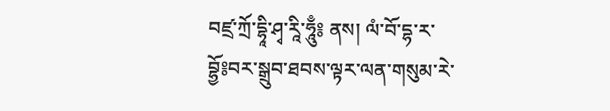བཛྲ་ཀྲོ་དྷཱི་ཤྭ་རཱི་ཧཱུྃ༔ ནས། ལཾ་བོ་དྷ་ར་བྷྱོ༔བར་སྒྲུབ་ཐབས་ལྟར་ལན་གསུམ་རེ་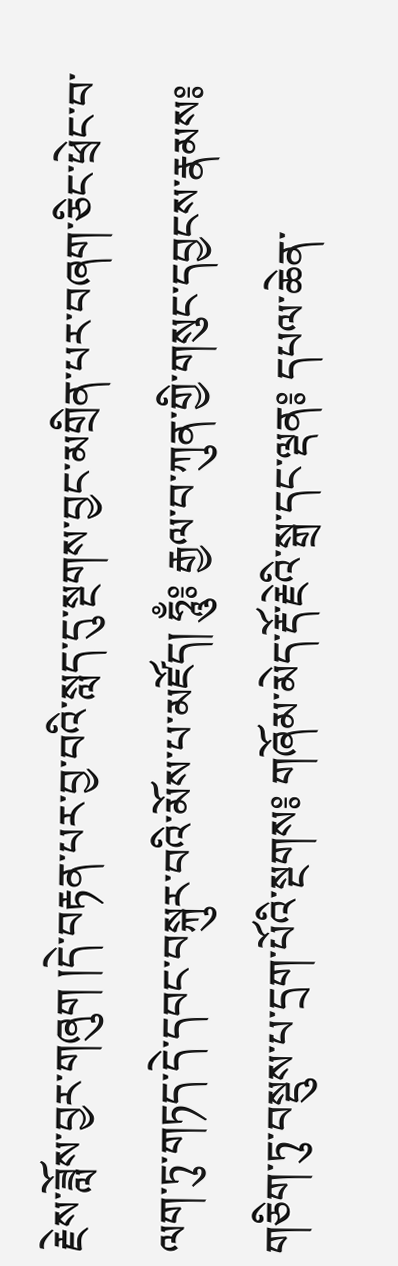རྗེས་ཟློས་བྱར་གཞུག །དེ་བརྟན་པར་བྱ་བའི་སླད་དུ་སྔགས་བྱང་མགྲིན་པར་བཞག་ཅིང་ཕྲེང་བ་ལག་ཏུ་གཏད་དེ་དབང་བསྐུར་བའི་མོས་པ་མཛོད། ཧཱུྃ༔ རྒྱལ་བ་ཀུན་གྱི་གསུང་དབྱངས་རྣམས༔ གཅིག་ཏུ་བསྡུས་པ་དྲག་པོའི་སྔགས༔ གཞོམ་མེད་རྡོ་རྗེའི་སྒྲ་དང་ལྡན༔ དཔལ་ཆེན་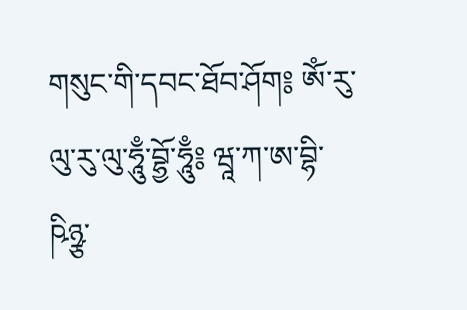གསུང་གི་དབང་ཐོབ་ཤོག༔ ཨོཾ་རུ་ལུ་རུ་ལུ་ཧཱུྃ་བྷྱོ་ཧཱུྃ༔ ཝཱ་ཀ་ཨ་བྷི་ཥིཉྩ་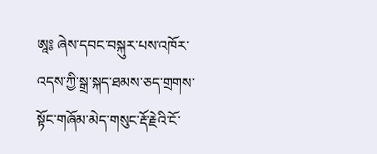ཨཱ༔ ཞེས་དབང་བསྐུར་པས་འཁོར་འདས་ཀྱི་སྒྲ་སྐད་ཐམས་ཅད་གྲགས་སྟོང་གཞོམ་མེད་གསུང་རྡོ་རྗེའི་ངོ་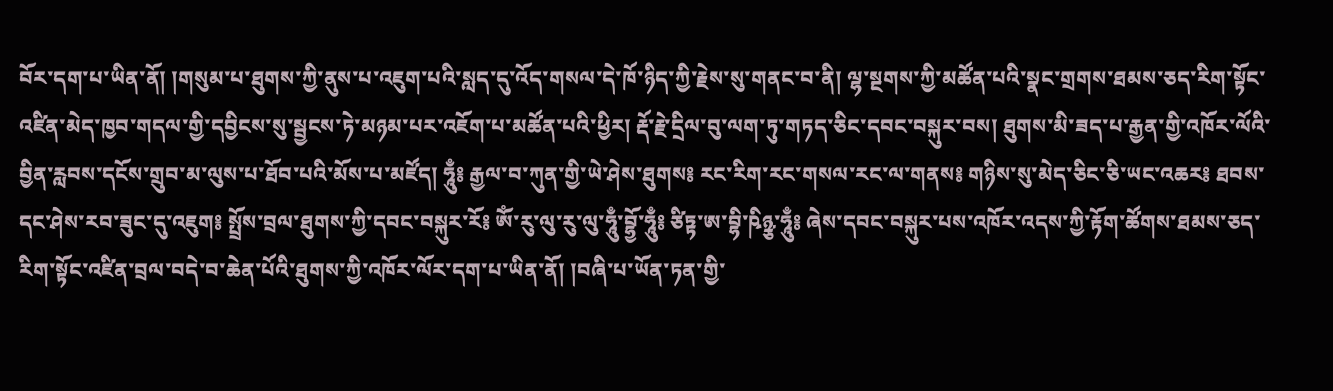བོར་དག་པ་ཡིན་ནོ། །གསུམ་པ་ཐུགས་ཀྱི་ནུས་པ་འཇུག་པའི་སླད་དུ་འོད་གསལ་དེ་ཁོ་ཉིད་ཀྱི་རྗེས་སུ་གནང་བ་ནི། ལྷ་སྔགས་ཀྱི་མཚོན་པའི་སྣང་གྲགས་ཐམས་ཅད་རིག་སྟོང་འཛིན་མེད་ཁྱབ་གདལ་གྱི་དབྱིངས་སུ་སྦྱངས་ཏེ་མཉམ་པར་འཇོག་པ་མཚོན་པའི་ཕྱིར། རྡོ་རྗེ་དྲིལ་བུ་ལག་ཏུ་གཏད་ཅིང་དབང་བསྐུར་བས། ཐུགས་མི་ཟད་པ་རྒྱན་གྱི་འཁོར་ལོའི་བྱིན་རླབས་དངོས་གྲུབ་མ་ལུས་པ་ཐོབ་པའི་མོས་པ་མཛོད། ཧཱུྃ༔ རྒྱལ་བ་ཀུན་གྱི་ཡེ་ཤེས་ཐུགས༔ རང་རིག་རང་གསལ་རང་ལ་གནས༔ གཉིས་སུ་མེད་ཅིང་ཅི་ཡང་འཆར༔ ཐབས་དང་ཤེས་རབ་ཟུང་དུ་འཇུག༔ སྤྲོས་བྲལ་ཐུགས་ཀྱི་དབང་བསྐུར་རོ༔ ཨོཾ་རུ་ལུ་རུ་ལུ་ཧཱུྃ་བྷྱོ་ཧཱུྃ༔ ཙིཏྟ་ཨ་བྷི་ཥིཉྩ་ཧཱུྃ༔ ཞེས་དབང་བསྐུར་པས་འཁོར་འདས་ཀྱི་རྟོག་ཚོགས་ཐམས་ཅད་རིག་སྟོང་འཛིན་བྲལ་བདེ་བ་ཆེན་པོའི་ཐུགས་ཀྱི་འཁོར་ལོར་དག་པ་ཡིན་ནོ། །བཞི་པ་ཡོན་ཏན་གྱི་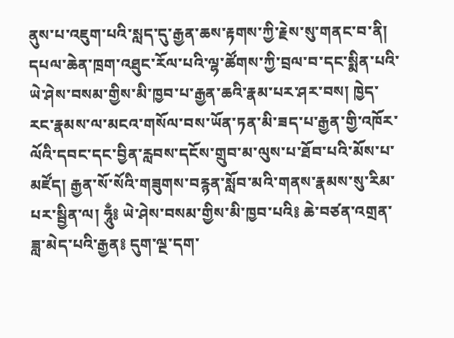ནུས་པ་འཇུག་པའི་སླད་དུ་རྒྱན་ཆས་རྟགས་ཀྱི་རྗེས་སུ་གནང་བ་ནི། དཔལ་ཆེན་ཁྲག་འཐུང་རོལ་པའི་ལྷ་ཚོགས་ཀྱི་བྲལ་བ་དང་སྨིན་པའི་ཡེ་ཤེས་བསམ་གྱིས་མི་ཁྱབ་པ་རྒྱན་ཆའི་རྣམ་པར་ཤར་བས། ཁྱེད་རང་རྣམས་ལ་མངའ་གསོལ་བས་ཡོན་ཏན་མི་ཟད་པ་རྒྱན་གྱི་འཁོར་ལོའི་དབང་དང་བྱིན་རླབས་དངོས་གྲུབ་མ་ལུས་པ་ཐོབ་པའི་མོས་པ་མཛོད། རྒྱན་སོ་སོའི་གཟུགས་བརྙན་སློབ་མའི་གནས་རྣམས་སུ་རིམ་པར་སྦྱིན་ལ། ཧཱུྃ༔ ཡེ་ཤེས་བསམ་གྱིས་མི་ཁྱབ་པའི༔ ཆེ་བཙན་འགྲན་ཟླ་མེད་པའི་རྒྱན༔ དུག་ལྔ་དག་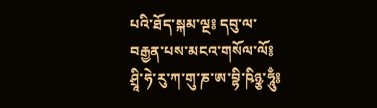པའི་ཐོད་སྐམ་ལྔ༔ དབུ་ལ་བརྒྱན་པས་མངའ་གསོལ་ལོ༔ ཤྲཱི་ཧེ་རུ་ཀ་གུ་ཎ་ཨ་བྷི་ཥིཉྩ་ཧཱུྃ༔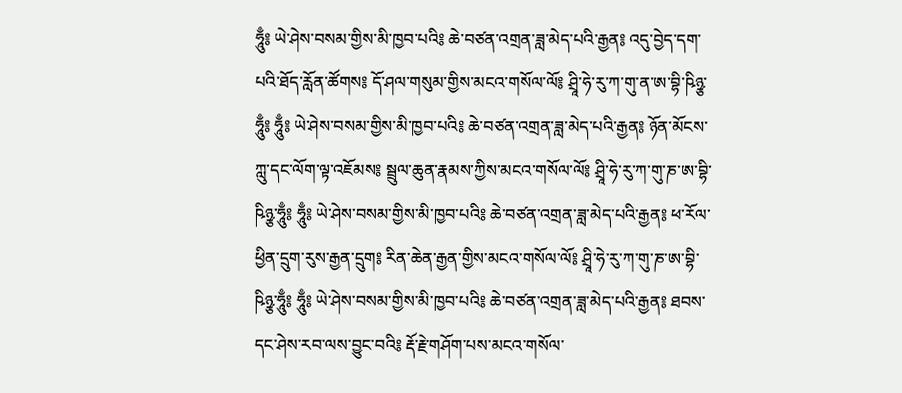ཧཱུྃ༔ ཡེ་ཤེས་བསམ་གྱིས་མི་ཁྱབ་པའི༔ ཆེ་བཙན་འགྲན་ཟླ་མེད་པའི་རྒྱན༔ འདུ་བྱེད་དག་པའི་ཐོད་རློན་ཚོགས༔ དོ་ཤལ་གསུམ་གྱིས་མངའ་གསོལ་ལོ༔ ཤྲཱི་ཧེ་རུ་ཀ་གུ་ན་ཨ་བྷི་ཥིཉྩ་ཧཱུྃ༔ ཧཱུྃ༔ ཡེ་ཤེས་བསམ་གྱིས་མི་ཁྱབ་པའི༔ ཆེ་བཙན་འགྲན་ཟླ་མེད་པའི་རྒྱན༔ ཉོན་མོངས་ཀླུ་དང་ལོག་ལྟ་འཇོམས༔ སྦྲུལ་ཆུན་རྣམས་ཀྱིས་མངའ་གསོལ་ལོ༔ ཤྲཱི་ཧེ་རུ་ཀ་གུ་ཎ་ཨ་བྷི་ཥིཉྩ་ཧཱུྃ༔ ཧཱུྃ༔ ཡེ་ཤེས་བསམ་གྱིས་མི་ཁྱབ་པའི༔ ཆེ་བཙན་འགྲན་ཟླ་མེད་པའི་རྒྱན༔ ཕ་རོལ་ཕྱིན་དྲུག་རུས་རྒྱན་དྲུག༔ རིན་ཆེན་རྒྱན་གྱིས་མངའ་གསོལ་ལོ༔ ཤྲཱི་ཧེ་རུ་ཀ་གུ་ཎ་ཨ་བྷི་ཥིཉྩ་ཧཱུྃ༔ ཧཱུྃ༔ ཡེ་ཤེས་བསམ་གྱིས་མི་ཁྱབ་པའི༔ ཆེ་བཙན་འགྲན་ཟླ་མེད་པའི་རྒྱན༔ ཐབས་དང་ཤེས་རབ་ལས་བྱུང་བའི༔ རྡོ་རྗེ་གཤོག་པས་མངའ་གསོལ་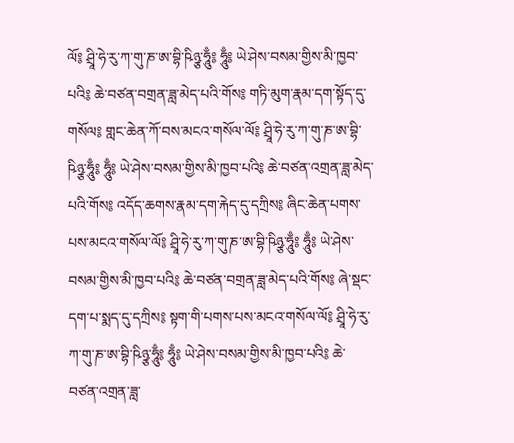ལོ༔ ཤྲཱི་ཧེ་རུ་ཀ་གུ་ཎ་ཨ་བྷི་ཥིཉྩ་ཧཱུྃ༔ ཧཱུྃ༔ ཡེ་ཤེས་བསམ་གྱིས་མི་ཁྱབ་པའི༔ ཆེ་བཙན་བགྲན་ཟླ་མེད་པའི་གོས༔ གཏི་མུག་རྣམ་དག་སྟོད་དུ་གསོལ༔ གླང་ཆེན་ཀོ་བས་མངའ་གསོལ་ལོ༔ ཤྲཱི་ཧེ་རུ་ཀ་གུ་ཎ་ཨ་བྷི་ཥིཉྩ་ཧཱུྃ༔ ཧཱུྃ༔ ཡེ་ཤེས་བསམ་གྱིས་མི་ཁྱབ་པའི༔ ཆེ་བཙན་འགྲན་ཟླ་མེད་པའི་གོས༔ འདོད་ཆགས་རྣམ་དག་རྐེད་དུ་དཀྲིས༔ ཞིང་ཆེན་པགས་པས་མངའ་གསོལ་ལོ༔ ཤྲཱི་ཧེ་རུ་ཀ་གུ་ཎ་ཨ་བྷི་ཥིཉྩ་ཧཱུྃ༔ ཧཱུྃ༔ ཡེ་ཤེས་བསམ་གྱིས་མི་ཁྱབ་པའི༔ ཆེ་བཙན་བགྲན་ཟླ་མེད་པའི་གོས༔ ཞེ་སྡང་དག་པ་སྨད་དུ་དཀྲིས༔ སྟག་གི་པགས་པས་མངའ་གསོལ་ལོ༔ ཤྲཱི་ཧེ་རུ་ཀ་གུ་ཎ་ཨ་བྷི་ཥིཉྩ་ཧཱུྃ༔ ཧཱུྃ༔ ཡེ་ཤེས་བསམ་གྱིས་མི་ཁྱབ་པའི༔ ཆེ་བཙན་འགྲན་ཟླ་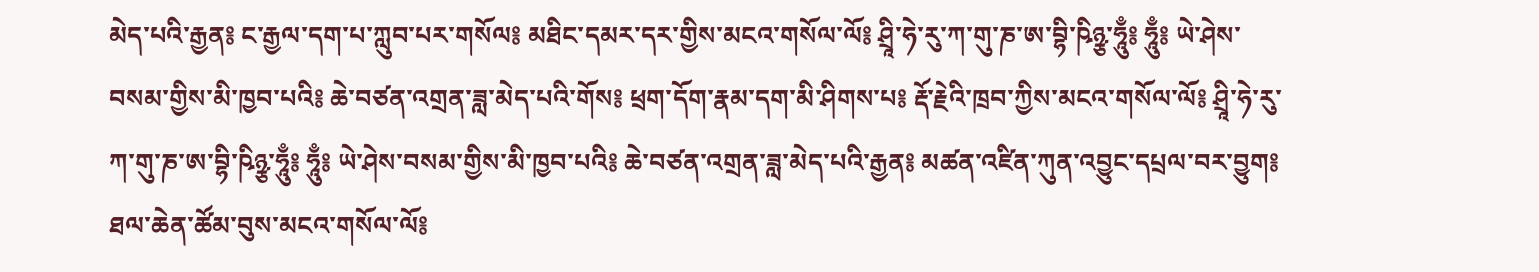མེད་པའི་རྒྱན༔ ང་རྒྱལ་དག་པ་ཀླུབ་པར་གསོལ༔ མཐིང་དམར་དར་གྱིས་མངའ་གསོལ་ལོ༔ ཤྲཱི་ཧེ་རུ་ཀ་གུ་ཎ་ཨ་བྷི་ཥིཉྩ་ཧཱུྃ༔ ཧཱུྃ༔ ཡེ་ཤེས་བསམ་གྱིས་མི་ཁྱབ་པའི༔ ཆེ་བཙན་འགྲན་ཟླ་མེད་པའི་གོས༔ ཕྲག་དོག་རྣམ་དག་མི་ཤིགས་པ༔ རྡོ་རྗེའི་ཁྲབ་ཀྱིས་མངའ་གསོལ་ལོ༔ ཤྲཱི་ཧེ་རུ་ཀ་གུ་ཎ་ཨ་བྷི་ཥིཉྩ་ཧཱུྃ༔ ཧཱུྃ༔ ཡེ་ཤེས་བསམ་གྱིས་མི་ཁྱབ་པའི༔ ཆེ་བཙན་འགྲན་ཟླ་མེད་པའི་རྒྱན༔ མཚན་འཛིན་ཀུན་འབྱུང་དཔྲལ་བར་བྱུག༔ ཐལ་ཆེན་ཚོམ་བུས་མངའ་གསོལ་ལོ༔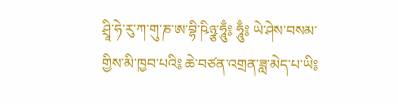ཤྲཱི་ཧེ་རུ་ཀ་གུ་ཎ་ཨ་བྷི་ཥིཉྩ་ཧཱུྃ༔ ཧཱུྃ༔ ཡེ་ཤེས་བསམ་གྱིས་མི་ཁྱབ་པའི༔ ཆེ་བཙན་འགྲན་ཟླ་མེད་པ་ཡི༔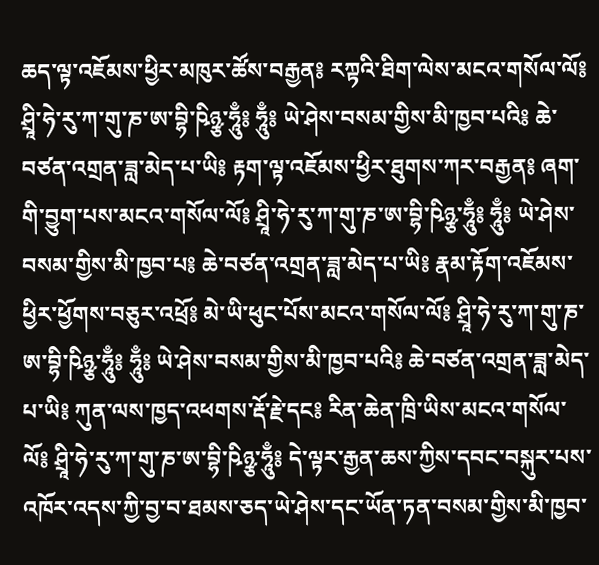ཆད་ལྟ་འཇོམས་ཕྱིར་མཁུར་ཚོས་བརྒྱན༔ རཀྟའི་ཐིག་ལེས་མངའ་གསོལ་ལོ༔ ཤྲཱི་ཧེ་རུ་ཀ་གུ་ཎ་ཨ་བྷི་ཥིཉྩ་ཧཱུྃ༔ ཧཱུྃ༔ ཡེ་ཤེས་བསམ་གྱིས་མི་ཁྱབ་པའི༔ ཆེ་བཙན་འགྲན་ཟླ་མེད་པ་ཡི༔ རྟག་ལྟ་འཇོམས་ཕྱིར་ཐུགས་ཀར་བརྒྱན༔ ཞག་གི་བྱུག་པས་མངའ་གསོལ་ལོ༔ ཤྲཱི་ཧེ་རུ་ཀ་གུ་ཎ་ཨ་བྷི་ཥིཉྩ་ཧཱུྃ༔ ཧཱུྃ༔ ཡེ་ཤེས་བསམ་གྱིས་མི་ཁྱབ་པ༔ ཆེ་བཙན་འགྲན་ཟླ་མེད་པ་ཡི༔ རྣམ་རྟོག་འཇོམས་ཕྱིར་ཕྱོགས་བཅུར་འཕྲོ༔ མེ་ཡི་ཕུང་པོས་མངའ་གསོལ་ལོ༔ ཤྲཱི་ཧེ་རུ་ཀ་གུ་ཎ་ཨ་བྷི་ཥིཉྩ་ཧཱུྃ༔ ཧཱུྃ༔ ཡེ་ཤེས་བསམ་གྱིས་མི་ཁྱབ་པའི༔ ཆེ་བཙན་འགྲན་ཟླ་མེད་པ་ཡི༔ ཀུན་ལས་ཁྱད་འཕགས་རྡོ་རྗེ་དང༔ རིན་ཆེན་ཁྲི་ཡིས་མངའ་གསོལ་ལོ༔ ཤྲཱི་ཧེ་རུ་ཀ་གུ་ཎ་ཨ་བྷི་ཥིཉྩ་ཧཱུྃ༔ དེ་ལྟར་རྒྱན་ཆས་ཀྱིས་དབང་བསྐུར་པས་འཁོར་འདས་ཀྱི་བྱ་བ་ཐམས་ཅད་ཡེ་ཤེས་དང་ཡོན་ཏན་བསམ་གྱིས་མི་ཁྱབ་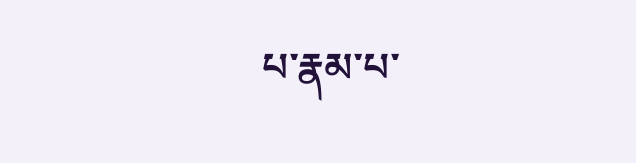པ་རྣམ་པ་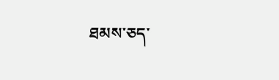ཐམས་ཅད་